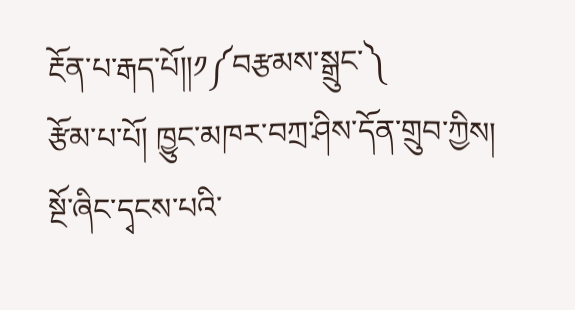རྔོན་པ་རྒད་པོ།།༡༼བརྩམས་སྒྲུང་༽
རྩོམ་པ་པོ། ཁྱུང་མཁར་བཀྲ་ཤིས་དོན་གྲུབ་ཀྱིས།
སྔོ་ཞིང་དྭངས་པའི་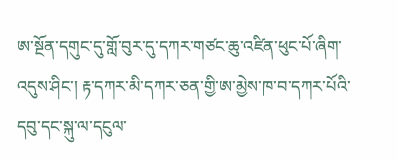ཨ་སྔོན་དགུང་དུ་གློ་བུར་དུ་དཀར་གཙང་ཆུ་འཛིན་ཕུང་པོ་ཞིག་འདུས་ཤིང་། རྟ་དཀར་མི་དཀར་ཅན་གྱི་ཨ་མྱེས་ཁ་བ་དཀར་པོའི་དབུ་དང་སྐུ་ལ་དངུལ་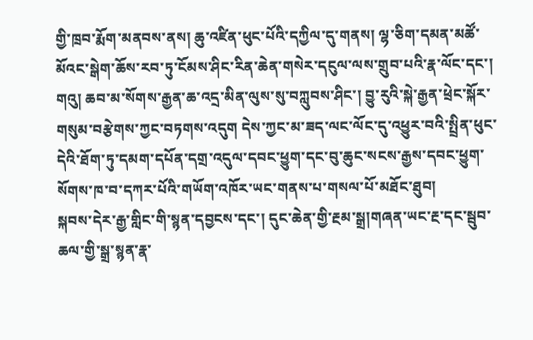གྱི་ཁྲབ་རྨོག་མནབས་ནས། ཆུ་འཛིན་ཕུང་པོའི་དཀྱིལ་དུ་གནས། ལྷ་ཅིག་དམན་མཚོ་མོའང་སྒེག་ཆོས་རབ་ཏུ་ངོམས་ཤིང་རིན་ཆེན་གསེར་དངུལ་ལས་གྲུབ་པའི་རྣ་ལོང་དང་། གའུ། ཆབ་མ་སོགས་རྒྱན་ཆ་འདྲ་མིན་ལུས་སུ་བཀླུབས་ཤིང་། བྱུ་རུའི་སྐེ་རྒྱན་ཕྲེང་སྐོར་གསུམ་བརྩེགས་ཀྱང་བཏགས་འདུག དེས་ཀྱང་མ་ཟད་ལང་ལོང་དུ་འཕྱུར་བའི་སྤྲིན་ཕུང་དེའི་ཐོག་ཏུ་དམག་དཔོན་དགྲ་འདུལ་དབང་ཕྱུག་དང་བུ་ཆུང་སངས་རྒྱས་དབང་ཕྱུག་སོགས་ཁ་བ་དཀར་པོའི་གཡོག་འཁོར་ཡང་གནས་པ་གསལ་པོ་མཐོང་ཐུབ།
སྐབས་དེར་རྒྱ་གླིང་གི་སྙན་དབྱངས་དང་། དུང་ཆེན་གྱི་རྔམ་སྒྲ།གཞན་ཡང་རྔ་དང་སྦུབ་ཆལ་གྱི་སྒྲ་སྙན་རྣ་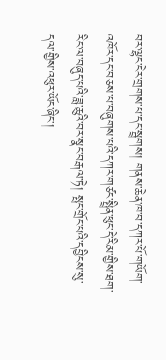བར་ལྷང་ངེར་གྲགས་པ་དང་སྦྲགས། གནས་ཆེན་ཁ་བ་དཀར་པོ་གཡོག་འཁོར་དང་བཅས་པ་བཞུགས་པའི་དཀར་གཙང་སྤྲིན་ཕུང་དེ་རིམ་གྱིས་ཐག་རིང་ལ་བཞུད་པའི་ཟླ་ཆུའི་བར་སྣང་བརྒལ་ཏེ། སྤང་གྲོང་པའི་དབྱིངས་སུ་དལ་གྱིས་འཕུར་ཡོང་ཞིང་།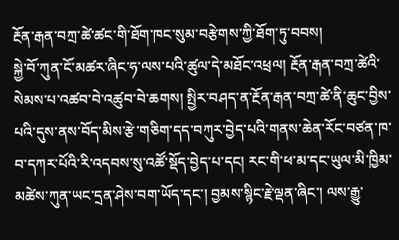རྔོན་རྒན་བཀྲ་ཚེ་ཚང་གི་ཐོག་ཁང་སུམ་བརྩེགས་ཀྱི་ཐོག་ཏུ་བབས།
སྐྱེ་བོ་ཀུན་ངོ་མཚར་ཞིང་ཧ་ལས་པའི་ཚུལ་དེ་མཐོང་འཕྲལ། རྔོན་རྒན་བཀྲ་ཚེའི་སེམས་པ་འཚབ་བེ་འཚུབ་བེ་ཆགས། སྤྱིར་བཤད་ན་རྔོན་རྒན་བཀྲ་ཚེ་ནི་ཆུང་བྱིས་པའི་དུས་ནས་བོད་མིས་རྩེ་གཅིག་དད་བཀུར་བྱེད་པའི་གནས་ཆེན་རོང་བཙན་ཁ་བ་དཀར་པོའི་རི་འདབས་སུ་འཚོ་སྡོད་བྱེད་པ་དང། རང་གི་ཕ་མ་དང་ཡུལ་མི་ཁྱིམ་མཚེས་ཀུན་ཡང་དྲན་ཤེས་བག་ཡོད་དང་། བྱམས་སྙིང་རྗེ་ལྡན་ཞིང་། ལས་རྒྱུ་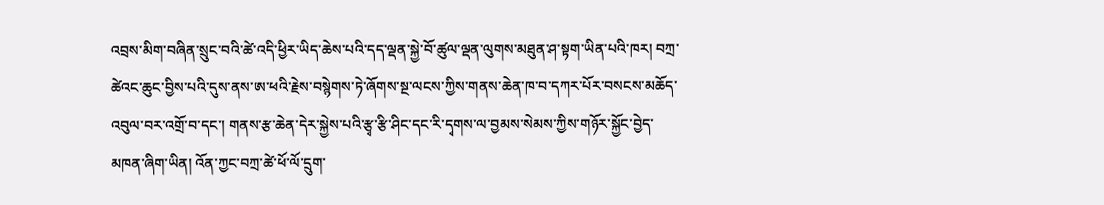འབྲས་མིག་བཞིན་སྲུང་བའི་ཚེ་འདི་ཕྱིར་ཡིད་ཆེས་པའི་དད་ལྡན་སྐྱེ་བོ་ཚུལ་ལྡན་ལུགས་མཐུན་ཤ་སྟག་ཡིན་པའི་ཁར། བཀྲ་ཚེའང་ཆུང་བྱིས་པའི་དུས་ནས་ཨ་ཕའི་རྗེས་བསྙེགས་ཏེ་ཞོགས་སྔ་ལངས་ཀྱིས་གནས་ཆེན་ཁ་བ་དཀར་པོར་བསངས་མཆོད་འབུལ་བར་འགྲོ་བ་དང་། གནས་རྩ་ཆེན་དེར་སྐྱེས་པའི་རྩྭ་རྩི་ཤིང་དང་རི་དྭགས་ལ་བྱམས་སེམས་ཀྱིས་གཉོར་སྐྱོང་བྱེད་མཁན་ཞིག་ཡིན། འོན་ཀྱང་བཀྲ་ཚེ་ཕོ་ལོ་དྲུག་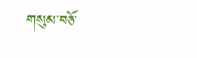གསུམ་བཅོ་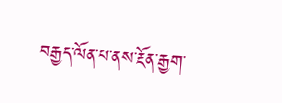བརྒྱད་ལོན་པ་ནས་རྔོན་རྒྱག་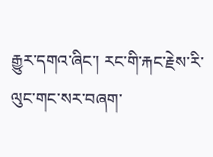རྒྱུར་དགའ་ཞིང་། རང་གི་རྐང་རྗེས་རི་ལུང་གང་སར་བཞག་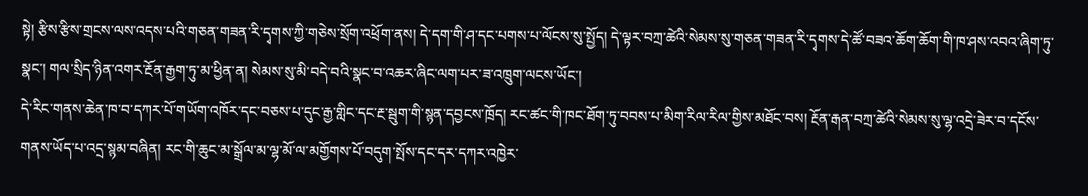སྟེ། རྩིས་རྩིས་གྲངས་ལས་འདས་པའི་གཅན་གཟན་རི་དྭགས་ཀྱི་གཅེས་སྲོག་འཕྲོག་ནས། དེ་དག་གི་ཤ་དང་པགས་པ་ལོངས་སུ་སྤྱོད། དེ་ལྟར་བཀྲ་ཚེའི་སེམས་སུ་གཅན་གཟན་རི་དྭགས་དེ་ཚོ་བཟའ་ཆོག་ཆོག་གི་ཁ་ཤས་འབའ་ཞིག་ཏུ་སྣང་། གལ་སྲིད་ཉིན་འགར་རྔོན་རྒྱག་ཏུ་མ་ཕྱིན་ན། སེམས་སུ་མི་བདེ་བའི་སྣང་བ་འཆར་ཞིང་ལག་པར་ཟ་འཁྲུག་ལངས་ཡོང་།
དེ་རིང་གནས་ཆེན་ཁ་བ་དཀར་པོ་གཡོག་འཁོར་དང་བཅས་པ་དུང་རྒྱ་གླིང་དང་རྔ་སྦུག་གི་སྙན་དབྱངས་ཁྲོད། རང་ཚང་གི་ཁང་ཐོག་ཏུ་བབས་པ་མིག་རིལ་རིལ་གྱིས་མཐོང་བས། རྔོན་རྒན་བཀྲ་ཚེའི་སེམས་སུ་ལྷ་འདྲེ་ཟེར་བ་དངོས་གནས་ཡོད་པ་འདྲ་སྙམ་བཞིན། རང་གི་ཆུང་མ་སྒྲོལ་མ་ལྷ་མོ་ལ་མགྱོགས་པོ་བདུག་སྤོས་དང་དར་དཀར་འཁྱེར་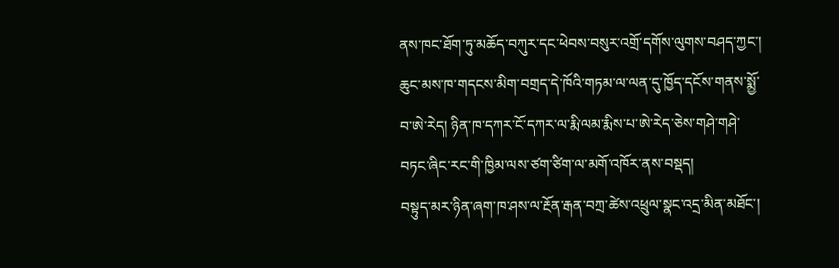ནས་ཁང་ཐོག་ཏུ་མཆོད་བཀུར་དང་ཕེབས་བསུར་འགྲོ་དགོས་ལུགས་བཤད་ཀྱང་། ཆུང་མས་ཁ་གདངས་མིག་བགྲད་དེ་ཁོའི་གཏམ་ལ་ལན་དུ་ཁྱོད་དངོས་གནས་སྨྱོ་བ་ཨེ་རེད། ཉིན་ཁ་དཀར་ངོ་དཀར་ལ་རྨི་ལམ་རྨིས་པ་ཨེ་རེད་ཅེས་གཤེ་གཤེ་བཏང་ཞིང་རང་གི་ཁྱིམ་ལས་ཙག་ཙིག་ལ་མགོ་འཁོར་ནས་བསྡད།
བསྟུད་མར་ཉིན་ཞག་ཁ་ཤས་ལ་རྔོན་རྒན་བཀྲ་ཚེས་འཕྲུལ་སྣང་འདྲ་མིན་མཐོང་།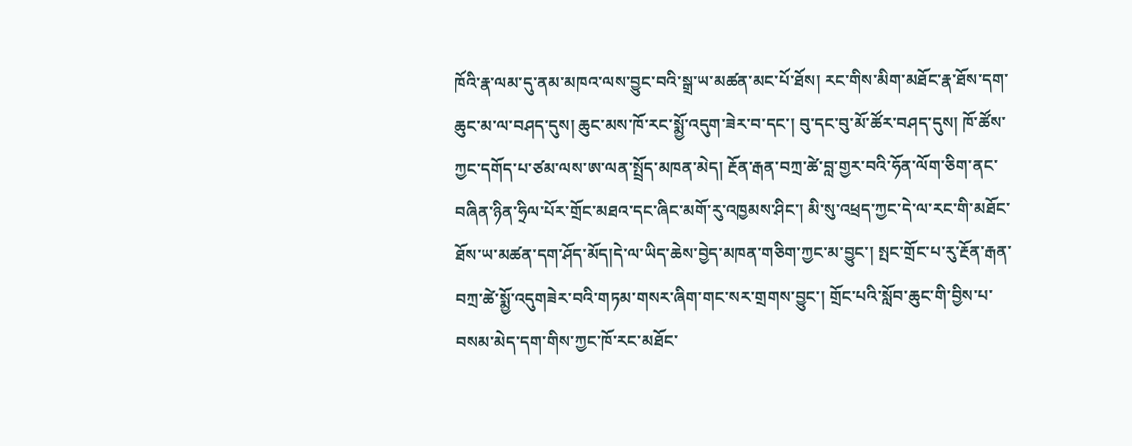ཁོའི་རྣ་ལམ་དུ་ནམ་མཁའ་ལས་བྱུང་བའི་སྒྲ་ཡ་མཚན་མང་པོ་ཐོས། རང་གིས་མིག་མཐོང་རྣ་ཐོས་དག་ཆུང་མ་ལ་བཤད་དུས། ཆུང་མས་ཁོ་རང་སྨྱོ་འདུག་ཟེར་བ་དང་། བུ་དང་བུ་མོ་ཚོར་བཤད་དུས། ཁོ་ཚོས་ཀྱང་དགོད་པ་ཙམ་ལས་ཨ་ལན་སྤྲོད་མཁན་མེད། རྔོན་རྒན་བཀྲ་ཚེ་བླ་གྱར་བའི་ཧོན་ལོག་ཅིག་ནང་བཞིན་ཉིན་ཧྲིལ་པོར་གྲོང་མཐའ་དང་ཞིང་མགོ་རུ་འཁྱམས་ཤིང་། མི་སུ་འཕྲད་ཀྱང་དེ་ལ་རང་གི་མཐོང་ཐོས་ཡ་མཚན་དག་ཤོད་མོད།དེ་ལ་ཡིད་ཆེས་བྱེད་མཁན་གཅིག་ཀྱང་མ་བྱུང་། སྤང་གྲོང་པ་རུ་རྔོན་རྒན་བཀྲ་ཚེ་སྨྱོ་འདུགཟེར་བའི་གཏམ་གསར་ཞིག་གང་སར་གྲགས་བྱུང་། གྲོང་པའི་སློབ་ཆུང་གི་བྱིས་པ་བསམ་མེད་དག་གིས་ཀྱང་ཁོ་རང་མཐོང་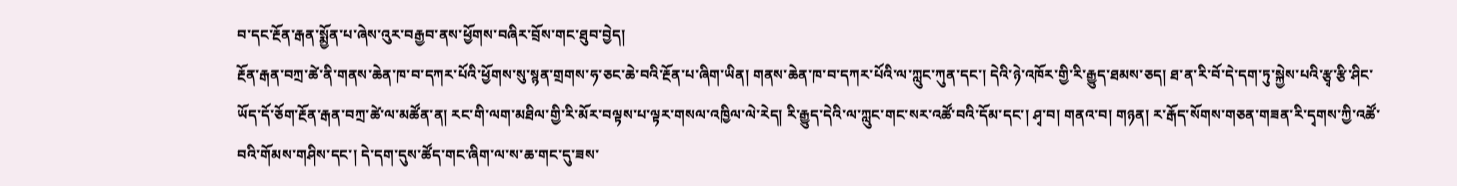བ་དང་རྔོན་རྒན་སྨྱོན་པ་ཞེས་འུར་བརྒྱབ་ནས་ཕྱོགས་བཞིར་བྲོས་གང་ཐུབ་བྱེད།
རྔོན་རྒན་བཀྲ་ཚེ་ནི་གནས་ཆེན་ཁ་བ་དཀར་པོའི་ཕྱོགས་སུ་སྙན་གྲགས་ཧ་ཅང་ཆེ་བའི་རྔོན་པ་ཞིག་ཡིན། གནས་ཆེན་ཁ་བ་དཀར་པོའི་ལ་ཀླུང་ཀུན་དང་། དེའི་ཉེ་འཁོར་གྱི་རི་རྒྱུད་ཐམས་ཅད། ཐ་ན་རི་བོ་དེ་དག་ཏུ་སྐྱེས་པའི་རྩྭ་རྩི་ཤིང་ཡོད་དོ་ཅོག་རྔོན་རྒན་བཀྲ་ཚེ་ལ་མཚོན་ན། རང་གི་ལག་མཐིལ་གྱི་རི་མོར་བལྟས་པ་ལྟར་གསལ་འཁྱིལ་ལེ་རེད། རི་རྒྱུད་དེའི་ལ་ཀླུང་གང་སར་འཚོ་བའི་དོམ་དང་། ཤྭ་བ། གནའ་བ། གཉན། ར་རྒོད་སོགས་གཅན་གཟན་རི་དྭགས་ཀྱི་འཚོ་བའི་གོམས་གཤིས་དང་། དེ་དག་དུས་ཚོད་གང་ཞིག་ལ་ས་ཆ་གང་དུ་ཟས་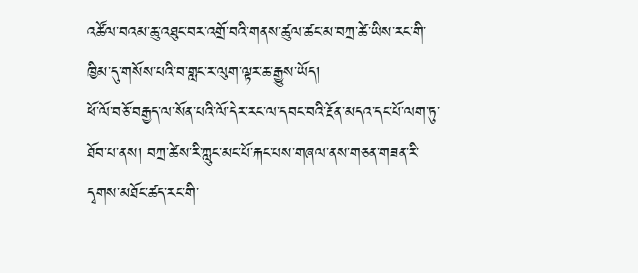འཚོལ་བའམ་ཆུ་འཐུང་བར་འགྲོ་བའི་གནས་ཚུལ་ཚང་མ་བཀྲ་ཚེ་ཡིས་རང་གི་ཁྱིམ་དུ་གསོས་པའི་བ་གླང་ར་ལུག་ལྟར་ཆ་རྒྱུས་ཡོད།
ཕོ་ལོ་བཅོ་བརྒྱད་ལ་སོན་པའི་ལོ་དེར་རང་ལ་དབང་བའི་རྔོན་མདའ་དང་པོ་ལག་ཏུ་ཐོབ་པ་ནས། བཀྲ་ཚེས་རི་ཀླུང་མང་པོ་རྐང་པས་གཞལ་ནས་གཅན་གཟན་རི་དྭགས་མཐོང་ཚད་རང་གི་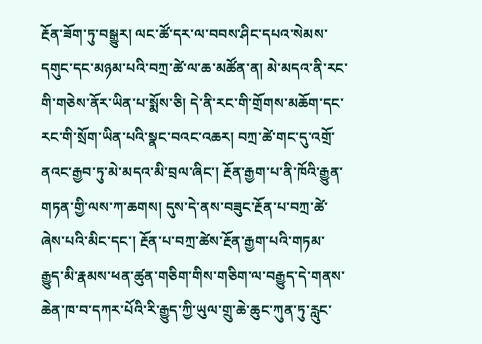རྔོན་ཟོག་ཏུ་བསྒྱུར། ལང་ཚོ་དར་ལ་བབས་ཤིང་དཔའ་སེམས་དགུང་དང་མཉམ་པའི་བཀྲ་ཚེ་ལ་ཆ་མཚོན་ན། མེ་མདའ་ནི་རང་གི་གཅེས་ནོར་ཡིན་པ་སྨོས་ཅི། དེ་ནི་རང་གི་གྲོགས་མཆོག་དང་རང་གི་སྲོག་ཡིན་པའི་སྣང་བའང་འཆར། བཀྲ་ཚེ་གང་དུ་འགྲོ་ནའང་རྒྱབ་ཏུ་མེ་མདའ་མི་བྲལ་ཞིང་། རྔོན་རྒྱག་པ་ནི་ཁོའི་རྒྱུན་གཏན་གྱི་ལས་ཀ་ཆགས། དུས་དེ་ནས་བཟུང་རྔོན་པ་བཀྲ་ཚེ་ཞེས་པའི་མིང་དང་། རྔོན་པ་བཀྲ་ཚེས་རྔོན་རྒྱག་པའི་གཏམ་རྒྱུད་མི་རྣམས་ཕན་ཚུན་གཅིག་གིས་གཅིག་ལ་བརྒྱུད་དེ་གནས་ཆེན་ཁ་བ་དཀར་པོའི་རི་རྒྱུད་ཀྱི་ཡུལ་གྲུ་ཆེ་ཆུང་ཀུན་ཏུ་རླུང་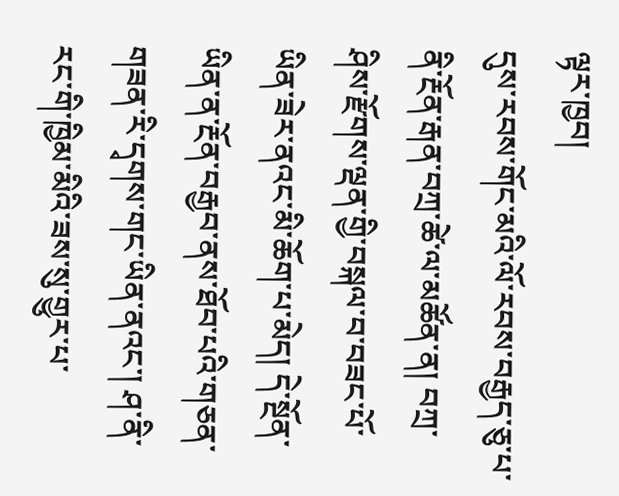ལྟར་ཁྱབ།
དུས་རབས་གོང་མའི་ལོ་རབས་བརྒྱད་ཅུ་པ་ནི་རྔོན་རྒན་བཀྲ་ཚེ་ལ་མཚོན་ན། བཀྲ་ཤིས་རྫོགས་ལྡན་གྱི་བསྐལ་བ་བཟང་པོ་ཡིན་ཟེར་ནའང་མི་ཆོག་པ་མེད། དེ་སྔོན་ཡིན་ན་རྔོན་བརྒྱབ་ནས་ཐོབ་པའི་གཅན་གཟན་རི་དྭགས་གང་ཡིན་ནའང་། ཤ་ནི་རང་གི་ཁྱིམ་མིའི་ཟས་སུ་གྱུར་པ་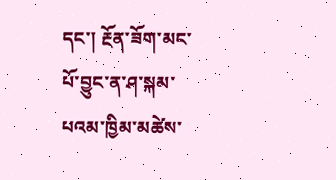དང་། རྔོན་ཟོག་མང་པོ་བྱུང་ན་ཤ་སྐམ་པའམ་ཁྱིམ་མཚེས་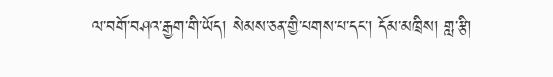ལ་བགོ་བཤའ་རྒྱག་གི་ཡོད། སེམས་ཅན་གྱི་པགས་པ་དང་། དོམ་མཁྲིས། གླ་རྩི།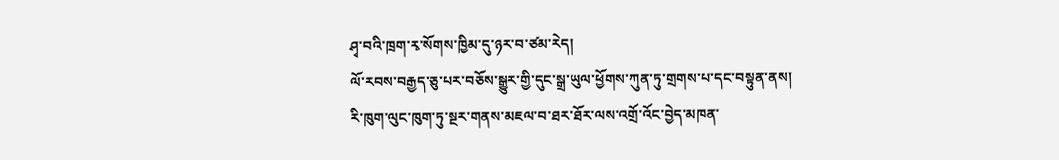ཤྭ་བའི་ཁྲག་རྭ་སོགས་ཁྱིམ་དུ་ཉར་བ་ཙམ་རེད།
ལོ་རབས་བརྒྱད་ཅུ་པར་བཅོས་སྒྱུར་གྱི་དུང་སྒྲ་ཡུལ་ཕྱོགས་ཀུན་ཏུ་གྲགས་པ་དང་བསྟུན་ནས། རི་ཁུག་ལུང་ཁུག་ཏུ་སྔར་གནས་མཇལ་བ་ཐར་ཐོར་ལས་འགྲོ་འོང་བྱེད་མཁན་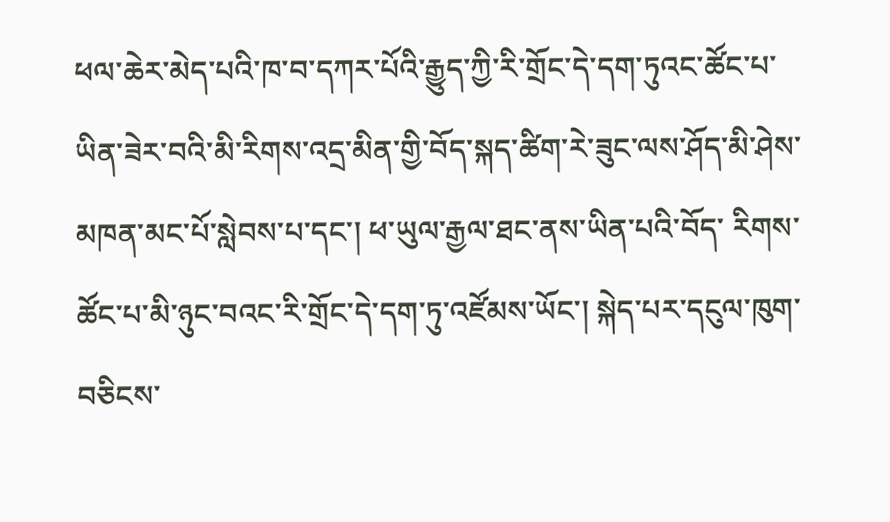ཕལ་ཆེར་མེད་པའི་ཁ་བ་དཀར་པོའི་རྒྱུད་ཀྱི་རི་གྲོང་དེ་དག་ཏུའང་ཚོང་པ་ཡིན་ཟེར་བའི་མི་རིགས་འདྲ་མིན་གྱི་བོད་སྐད་ཚིག་རེ་ཟུང་ལས་ཤོད་མི་ཤེས་མཁན་མང་པོ་སླེབས་པ་དང་། ཕ་ཡུལ་རྒྱལ་ཐང་ནས་ཡིན་པའི་བོད་ རིགས་ཚོང་པ་མི་ཉུང་བའང་རི་གྲོང་དེ་དག་ཏུ་འཛོམས་ཡོང་། སྐེད་པར་དངུལ་ཁུག་བཅིངས་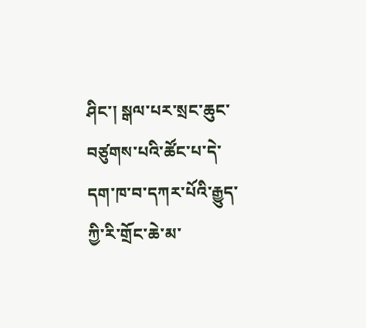ཤིང་། སྒལ་པར་སྲང་ཆུང་བཙུགས་པའི་ཚོང་པ་དེ་དག་ཁ་བ་དཀར་པོའི་རྒྱུད་ཀྱི་རི་གྲོང་ཆེ་མ་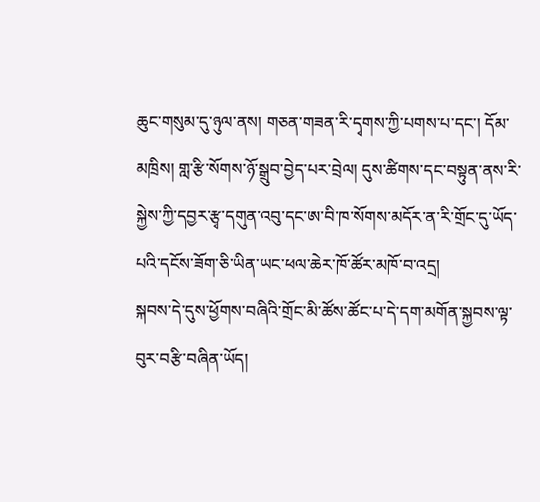ཆུང་གསུམ་དུ་ཉུལ་ནས། གཅན་གཟན་རི་དྭགས་ཀྱི་པགས་པ་དང་། དོམ་མཁྲིས། གླ་རྩི་སོགས་ཉོ་སྒྲུབ་བྱེད་པར་བྲེལ། དུས་ཚིགས་དང་བསྟུན་ནས་རི་སྐྱེས་ཀྱི་དབྱར་རྩྭ་དགུན་འབུ་དང་ཨ་བི་ཁ་སོགས་མདོར་ན་རི་གྲོང་དུ་ཡོད་པའི་དངོས་ཟོག་ཅི་ཡིན་ཡང་ཕལ་ཆེར་ཁོ་ཚོར་མཁོ་བ་འདྲ།
སྐབས་དེ་དུས་ཕྱོགས་བཞིའི་གྲོང་མི་ཚོས་ཚོང་པ་དེ་དག་མགོན་སྐྱབས་ལྟ་བུར་བརྩི་བཞིན་ཡོད།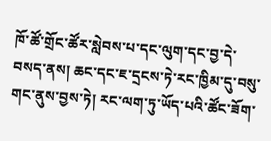ཁོ་ཚོ་གྲོང་ཚོར་སླེབས་པ་དང་ལུག་དང་བྱ་དེ་བསད་ནས། ཆང་དང་ཇ་དྲངས་ཏེ་རང་ཁྱིམ་དུ་བསུ་གང་ནུས་བྱས་ཏེ། རང་ལག་ཏུ་ཡོད་པའི་ཚོང་ཟོག་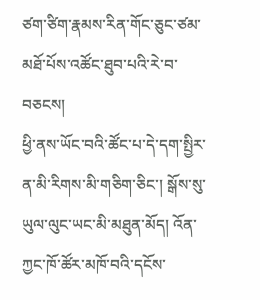ཙག་ཙིག་རྣམས་རིན་གོང་ཅུང་ཙམ་མཐོ་པོས་འཚོང་ཐུབ་པའི་རེ་བ་བཅངས།
ཕྱི་ནས་ཡོང་བའི་ཚོང་པ་དེ་དག་སྤྱིར་ན་མི་རིགས་མི་གཅིག་ཅིང་། སྒོས་སུ་ཡུལ་ལུང་ཡང་མི་མཐུན་མོད། འོན་ཀྱང་ཁོ་ཚོར་མཁོ་བའི་དངོས་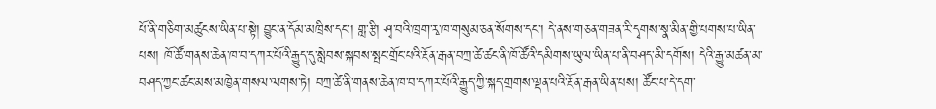པོ་ནི་གཅིག་མཚུངས་ཡིན་པ་སྟེ། བྱུང་ན་དོམ་མཁྲིས་དང་། གླ་རྩི། ཤྭ་བའི་ཁྲག་རྭ་ཁ་གསུམ་ཅན་སོགས་དང་། དེ་ནས་གཅན་གཟན་རི་དྭགས་སྣ་མིན་གྱི་པགས་པ་ཡིན་པས། ཁོ་ཚོ་གནས་ཆེན་ཁ་བ་དཀར་པོའི་རྒྱུད་དུ་སླེབས་སྐབས་སྤང་གྲོང་པའི་རྔོན་རྒན་བཀྲ་ཚེ་ཚང་ནི་ཁོ་ཚོའི་དམིགས་ཡུལ་ཡིན་པ་ནི་བཤད་མི་དགོས། དེའི་རྒྱུ་མཚན་མ་བཤད་ཀྱང་ཚང་མས་མཁྱེན་གསལ་ལགས་ཏེ། བཀྲ་ཚེ་ནི་གནས་ཆེན་ཁ་བ་དཀར་པོའི་རྒྱུད་ཀྱི་སྐད་གྲགས་ལྡན་པའི་རྔོན་རྒན་ཡིན་པས། ཚོང་པ་དེ་དག་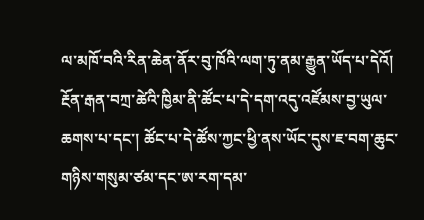ལ་མཁོ་བའི་རིན་ཆེན་ནོར་བུ་ཁོའི་ལག་ཏུ་ནམ་རྒྱུན་ཡོད་པ་དེའོ།
རྔོན་རྒན་བཀྲ་ཚེའི་ཁྱིམ་ནི་ཚོང་པ་དེ་དག་འདུ་འཛོམས་བྱ་ཡུལ་ཆགས་པ་དང་། ཚོང་པ་དེ་ཚོས་ཀྱང་ཕྱི་ནས་ཡོང་དུས་ཇ་བག་ཆུང་གཉིས་གསུམ་ཙམ་དང་ཨ་རག་དམ་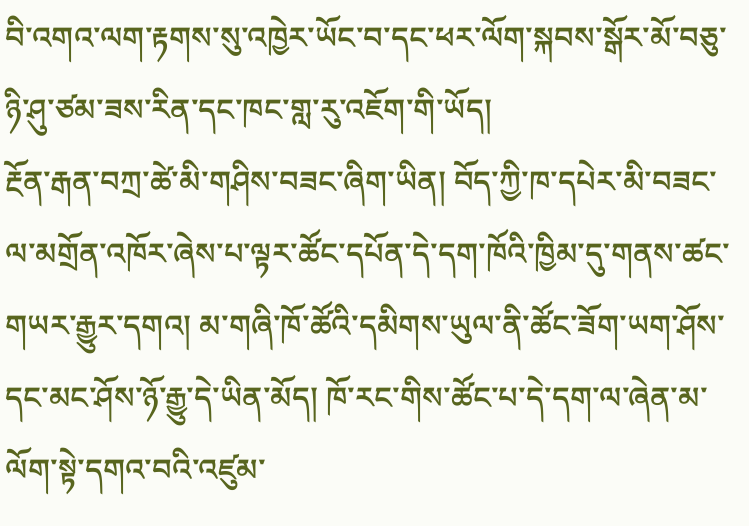བི་འགའ་ལག་རྟགས་སུ་འཁྱེར་ཡོང་བ་དང་ཕར་ལོག་སྐབས་སྒོར་མོ་བཅུ་ཉི་ཤུ་ཙམ་ཟས་རིན་དང་ཁང་གླ་རུ་འཇོག་གི་ཡོད།
རྔོན་རྒན་བཀྲ་ཚེ་མི་གཤིས་བཟང་ཞིག་ཡིན། བོད་ཀྱི་ཁ་དཔེར་མི་བཟང་ལ་མགྲོན་འཁོར་ཞེས་པ་ལྟར་ཚོང་དཔོན་དེ་དག་ཁོའི་ཁྱིམ་དུ་གནས་ཚང་གཡར་རྒྱུར་དགའ། མ་གཞི་ཁོ་ཚོའི་དམིགས་ཡུལ་ནི་ཚོང་ཟོག་ཡག་ཤོས་དང་མང་ཤོས་ཉོ་རྒྱུ་དེ་ཡིན་མོད། ཁོ་རང་གིས་ཚོང་པ་དེ་དག་ལ་ཞེན་མ་ལོག་སྟེ་དགའ་བའི་འཛུམ་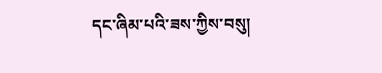དང་ཞིམ་པའི་ཟས་ཀྱིས་བསུ།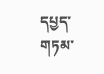དཔྱད་གཏམ་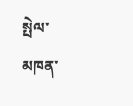སྤེལ་མཁན་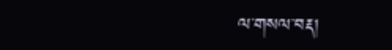ལ་གསལ་བརྡ།